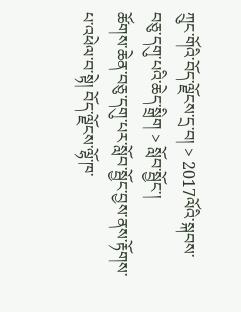ཀྲུང་གོའི་བོད་ལྗོངས་དྲ་བ། > 2017ལོའི་སྐབས་བཅུ་དགུ་པའི་ཆེད་སྒྲིག > སློབ་སྦྱོང་།
ཚོགས་ཆེན་བཅུ་དགུ་པར་སློབ་སྦྱོང་བྱས་ནས་རྟོགས་པ་འཕེལ་བ་སྟེ། བོད་ལྗོངས་ལྷོ་ཁ་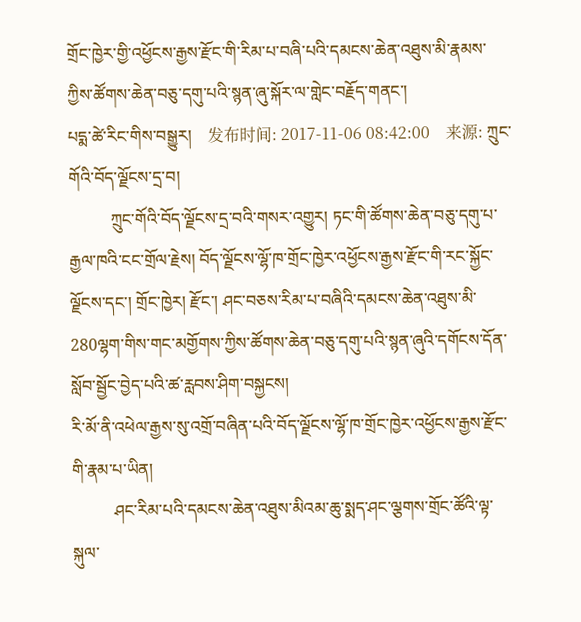གྲོང་ཁྱེར་གྱི་འཕྱོངས་རྒྱས་རྫོང་གི་རིམ་པ་བཞི་པའི་དམངས་ཆེན་འཐུས་མི་རྣམས་ཀྱིས་ཚོགས་ཆེན་བཅུ་དགུ་པའི་སྙན་ཞུ་སྐོར་ལ་གླེང་བརྗོད་གནང་།
པདྨ་ཚེ་རིང་གིས་བསྒྱུར།    发布时间: 2017-11-06 08:42:00    来源: ཀྲུང་གོའི་བོད་ལྗོངས་དྲ་བ།
          ཀྲུང་གོའི་བོད་ལྗོངས་དྲ་བའི་གསར་འགྱུར། ཏང་གི་ཚོགས་ཆེན་བཅུ་དགུ་པ་རྒྱལ་ཁའི་ངང་གྲོལ་རྗེས། བོད་ལྗོངས་ལྷོ་ཁ་གྲོང་ཁྱེར་འཕྱོངས་རྒྱས་རྫོང་གི་རང་སྐྱོང་ལྗོངས་དང་། གྲོང་ཁྱེར། རྫོང་། ཤང་བཅས་རིམ་པ་བཞིའི་དམངས་ཆེན་འཐུས་མི་280ལྷག་གིས་གང་མགྱོགས་ཀྱིས་ཚོགས་ཆེན་བཅུ་དགུ་པའི་སྙན་ཞུའི་དགོངས་དོན་སློབ་སྦྱོང་བྱེད་པའི་ཚ་རླབས་ཤིག་བསྐྱངས།
རི་མོ་ནི་འཕེལ་རྒྱས་སུ་འགྲོ་བཞིན་པའི་བོད་ལྗོངས་ལྷོ་ཁ་གྲོང་ཁྱེར་འཕྱོངས་རྒྱས་རྫོང་གི་རྣམ་པ་ཡིན།
          ཤང་རིམ་པའི་དམངས་ཆེན་འཐུས་མིའམ་ཆུ་སྨད་ཤང་ལྕགས་གྲོང་ཚོའི་ལྟ་སྐུལ་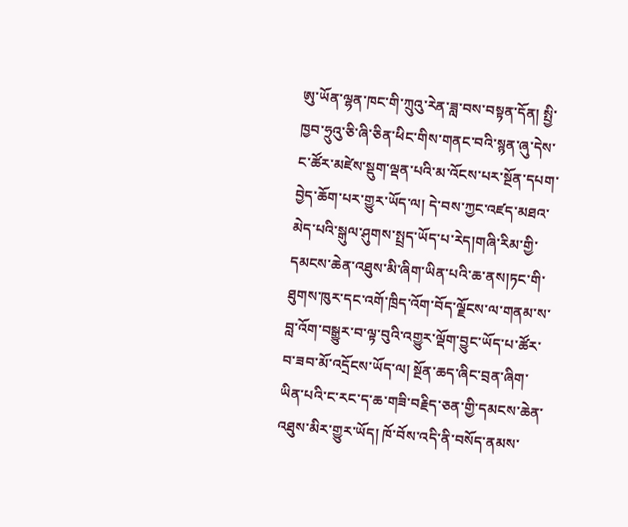ཨུ་ཡོན་ལྷན་ཁང་གི་ཀྲུའུ་རེན་ཟླ་བས་བསྟན་དོན། སྤྱི་ཁྱབ་ཧྲུའུ་ཅི་ཞི་ཅིན་ཕིང་གིས་གནང་བའི་སྙན་ཞུ་དེས་ང་ཚོར་མཛེས་སྡུག་ལྡན་པའི་མ་འོངས་པར་སྔོན་དཔག་བྱེད་ཆོག་པར་གྱུར་ཡོད་ལ། དེ་བས་ཀྱང་འཛད་མཐའ་མེད་པའི་སྒུལ་ཤུགས་སྤྲད་ཡོད་པ་རེད།གཞི་རིམ་གྱི་དམངས་ཆེན་འཐུས་མི་ཞིག་ཡིན་པའི་ཆ་ནས།ཏང་གི་ཐུགས་ཁུར་དང་འགོ་ཁྲིད་འོག་བོད་ལྗོངས་ལ་གནམ་ས་བླ་འོག་བསྒྱུར་བ་ལྟ་བུའི་འགྱུར་ལྡོག་བྱུང་ཡོད་པ་ཚོར་བ་ཟབ་མོ་འདྲོངས་ཡོད་ལ། སྔོན་ཆད་ཞིང་བྲན་ཞིག་ཡིན་པའི་ང་རང་ད་ཆ་གཟི་བརྗིད་ཅན་གྱི་དམངས་ཆེན་འཐུས་མིར་གྱུར་ཡོད། ཁོ་བོས་འདི་ནི་བསོད་ནམས་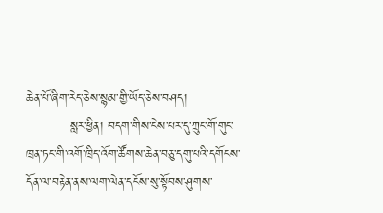ཆེན་པོ་ཞིག་རེད་ཅེས་སྙམ་གྱི་ཡོད་ཅེས་བཤད།
          སླར་ཕྱིན། བདག་གིས་ངེས་པར་དུ་ཀྲུང་གོ་གུང་ཁྲན་ཏང་གི་འགོ་ཁྲིད་འོག་ཚོགས་ཆེན་བཅུ་དགུ་པའི་དགོངས་དོན་ལ་བརྟེན་ནས་ལག་ལེན་དངོས་སུ་སྟོབས་ཤུགས་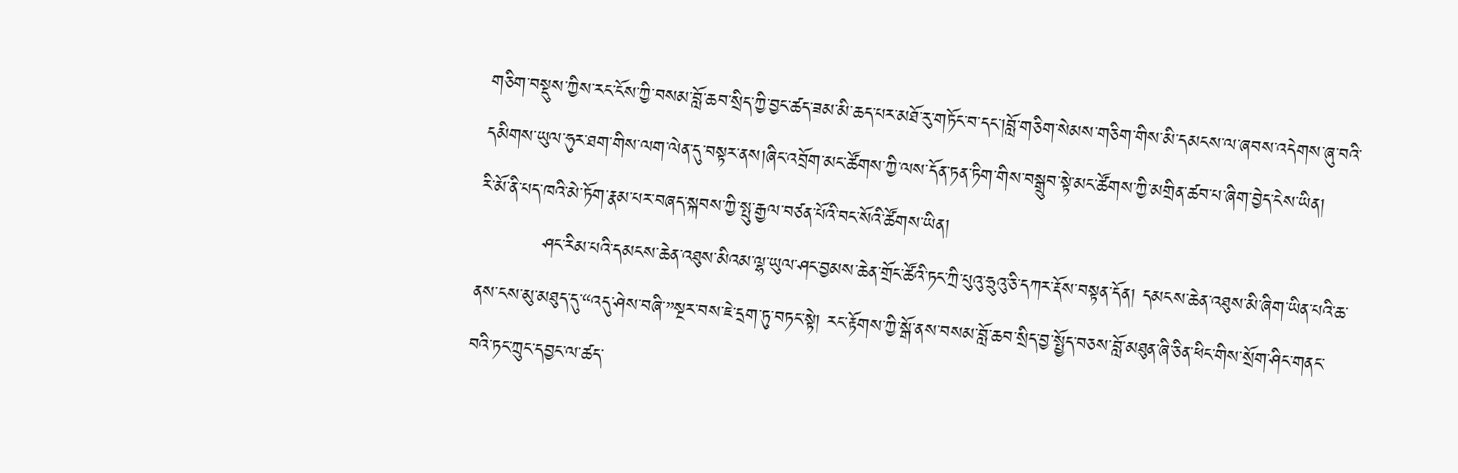གཅིག་བསྡུས་ཀྱིས་རང་ངོས་ཀྱི་བསམ་བློ་ཆབ་སྲིད་ཀྱི་བྱང་ཚད་ཟམ་མི་ཆད་པར་མཐོ་རུ་གཏོང་བ་དང་།བློ་གཅིག་སེམས་གཅིག་གིས་མི་དམངས་ལ་ཞབས་འདེགས་ཞུ་བའི་དམིགས་ཡུལ་ཧུར་ཐག་གིས་ལག་ལེན་དུ་བསྟར་ནས།ཞིང་འབྲོག་མང་ཚོགས་ཀྱི་ལས་དོན་ཏན་ཏིག་གིས་བསྒྲུབ་སྟེ་མང་ཚོགས་ཀྱི་མགྲིན་ཚབ་པ་ཞིག་བྱེད་ངེས་ཡིན།
རི་མོ་ནི་པད་ཁའི་མེ་ཏོག་རྣམ་པར་བཞད་སྐབས་ཀྱི་སྤུ་རྒྱལ་བཙན་པོའི་བང་སོའི་ཚོགས་ཡིན།
          ཤང་རིམ་པའི་དམངས་ཆེན་འཐུས་མིའམ་ལྷ་ཡུལ་ཤང་བྱམས་ཆེན་གྲོང་ཚོའི་ཏང་ཀྲི་པུའུ་ཧྲུའུ་ཅི་དཀར་རྡོས་བསྟན་དོན། དམངས་ཆེན་འཐུས་མི་ཞིག་ཡིན་པའི་ཆ་ནས་ངས་མུ་མཐུད་དུ་“འདུ་ཤེས་བཞི་”སྔར་བས་ཇེ་དྲག་ཏུ་བཏང་སྟེ། རང་རྟོགས་ཀྱི་སྒོ་ནས་བསམ་བློ་ཆབ་སྲིད་བྱ་སྤྱོད་བཅས་བློ་མཐུན་ཞི་ཅིན་ཕིང་གིས་སྲོག་ཤིང་གནང་བའི་ཏང་ཀྲུང་དབྱང་ལ་ཚད་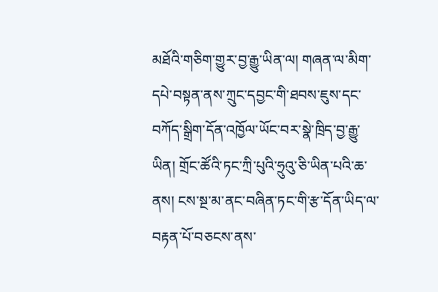མཐོའི་གཅིག་གྱུར་བྱ་རྒྱུ་ཡིན་ལ། གཞན་ལ་མིག་དཔེ་བསྟན་ནས་ཀྲུང་དབྱང་གི་ཐབས་ཇུས་དང་བཀོད་སྒྲིག་དོན་འཁྱོལ་ཡོང་བར་སྣེ་ཁྲིད་བྱ་རྒྱུ་ཡིན། གྲོང་ཚོའི་ཏང་ཀྲི་པུའི་ཧྲུའུ་ཅི་ཡིན་པའི་ཆ་ནས། ངས་སྔ་མ་ནང་བཞིན་ཏང་གི་རྩ་དོན་ཡིད་ལ་བརྟན་པོ་བཅངས་ནས་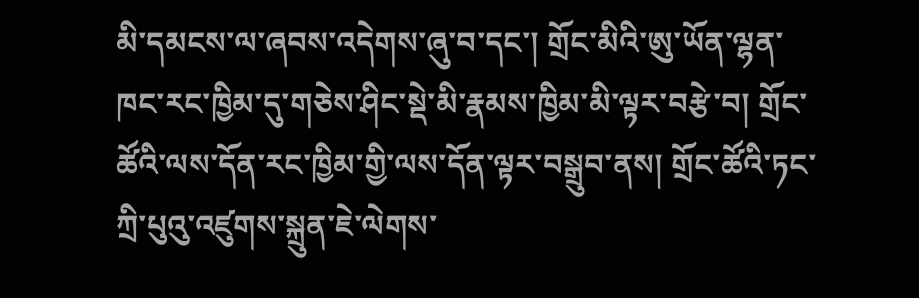མི་དམངས་ལ་ཞབས་འདེགས་ཞུ་བ་དང་། གྲོང་མིའི་ཨུ་ཡོན་ལྷན་ཁང་རང་ཁྱིམ་དུ་གཅེས་ཤིང་སྡེ་མི་རྣམས་ཁྱིམ་མི་ལྟར་བརྩེ་བ། གྲོང་ཚོའི་ལས་དོན་རང་ཁྱིམ་གྱི་ལས་དོན་ལྟར་བསྒྲུབ་ནས། གྲོང་ཚོའི་ཏང་ཀྲི་པུའུ་འཛུགས་སྐྲུན་ཇེ་ལེགས་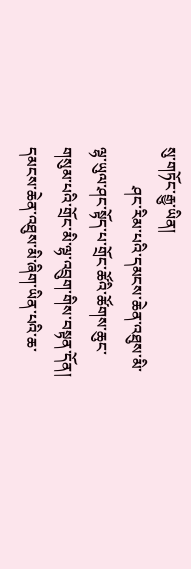སུ་གཏོང་རྒྱུ་ཡིན།
          ཤང་རིམ་པའི་དམངས་ཆེན་འཐུས་མི་ལྷ་ཡུལ་ཤང་སྟོད་པ་གྲོང་ཚོའི་ཚོགས་ཆུང་གསུམ་པའི་གྲོང་མི་ལྷ་འབྲུག་གིས་བསྟན་དོན། དམངས་ཆེན་འཐུས་མི་ཞིག་ཡིན་པའི་ཆ་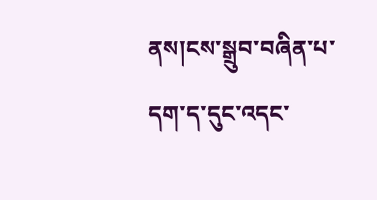ནས།ངས་སྒྲུབ་བཞིན་པ་དག་ད་དུང་འདང་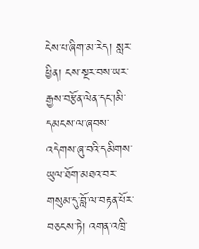ངེས་པ་ཞིག་མ་རེད། སླར་ཕྱིན། ངས་སྔར་བས་ཡར་རྒྱས་བརྩོན་ལེན་དང་།མི་དམངས་ལ་ཞབས་འདེགས་ཞུ་བའི་དམིགས་ཡུལ་ཐོག་མཐའ་བར་གསུམ་དུ་བློ་ལ་བརྟན་པོར་བཅངས་ཏེ། འགན་འཁྲི་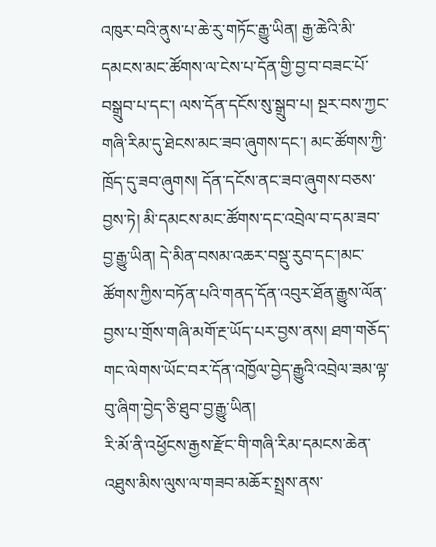འཁུར་བའི་ནུས་པ་ཆེ་རུ་གཏོང་རྒྱུ་ཡིན། རྒྱ་ཆེའི་མི་དམངས་མང་ཚོགས་ལ་ངེས་པ་དོན་གྱི་བྱ་བ་བཟང་པོ་བསྒྲུབ་པ་དང་། ལས་དོན་དངོས་སུ་སྒྲུབ་པ། སྔར་བས་ཀྱང་གཞི་རིམ་དུ་ཐེངས་མང་ཟབ་ཞུགས་དང་། མང་ཚོགས་ཀྱི་ཁྲོད་དུ་ཟབ་ཞུགས། དོན་དངོས་ནང་ཟབ་ཞུགས་བཅས་བྱས་ཏེ། མི་དམངས་མང་ཚོགས་དང་འབྲེལ་བ་དམ་ཟབ་བྱ་རྒྱུ་ཡིན། དེ་མིན་བསམ་འཆར་བསྡུ་རུབ་དང་།མང་ཚོགས་ཀྱིས་བཏོན་པའི་གནད་དོན་འབུར་ཐོན་རྒྱུས་ལོན་བྱས་པ་གྲོས་གཞི་མགོ་རྔ་ཡོད་པར་བྱས་ནས། ཐག་གཅོད་གང་ལེགས་ཡོང་བར་དོན་འཁྱོལ་བྱེད་རྒྱུའི་འབྲེལ་ཟམ་ལྟ་བུ་ཞིག་བྱེད་ཅི་ཐུབ་བྱ་རྒྱུ་ཡིན།
རི་མོ་ནི་འཕྱོངས་རྒྱས་རྫོང་གི་གཞི་རིམ་དམངས་ཆེན་འཐུས་མིས་ལུས་ལ་གཟབ་མཆོར་སྤྲས་ནས་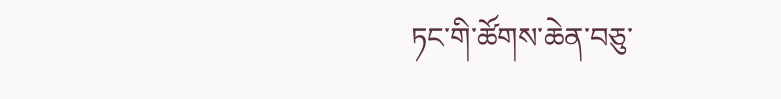ཏང་གི་ཚོགས་ཆེན་བཅུ་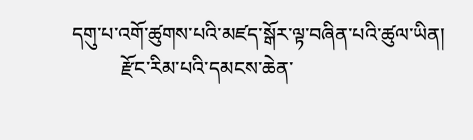དགུ་པ་འགོ་ཚུགས་པའི་མཛད་སྒོར་ལྟ་བཞིན་པའི་ཚུལ་ཡིན།
          རྫོང་རིམ་པའི་དམངས་ཆེན་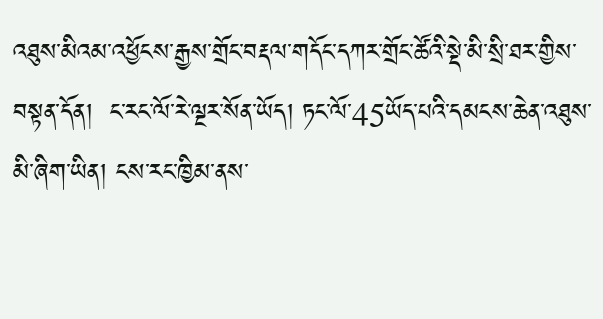འཐུས་མིའམ་འཕྱོངས་རྒྱས་གྲོང་བརྡལ་གདོང་དཀར་གྲོང་ཚོའི་སྡེ་མི་སྲི་ཐར་གྱིས་བསྟན་དོན།  ང་རང་ལོ་རེ་ལྔར་སོན་ཡོད། ཏང་ལོ་45ཡོད་པའི་དམངས་ཆེན་འཐུས་མི་ཞིག་ཡིན། ངས་རང་ཁྱིམ་ནས་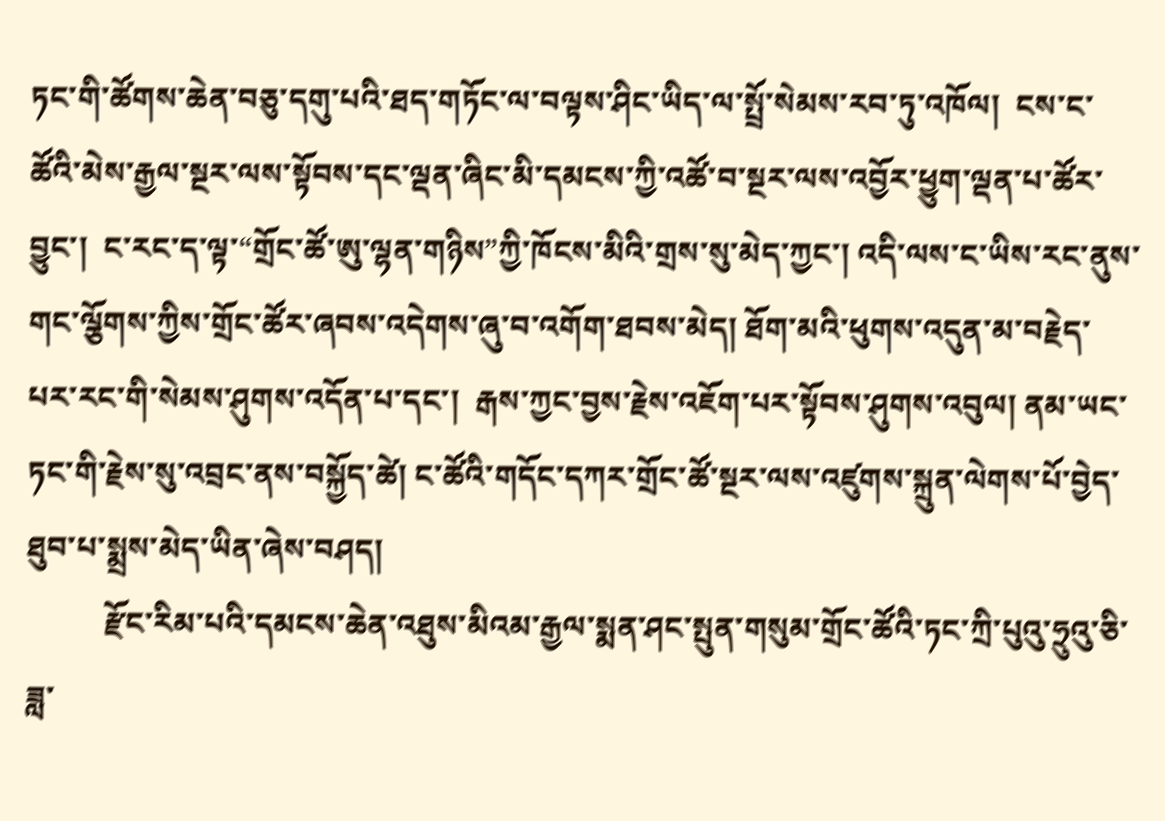ཏང་གི་ཚོགས་ཆེན་བཅུ་དགུ་པའི་ཐད་གཏོང་ལ་བལྟས་ཤིང་ཡིད་ལ་སྤྲོ་སེམས་རབ་ཏུ་འཁོལ།  ངས་ང་ཚོའི་མེས་རྒྱལ་སྔར་ལས་སྟོབས་དང་ལྡན་ཞིང་མི་དམངས་ཀྱི་འཚོ་བ་སྔར་ལས་འབྱོར་ཕྱུག་ལྡན་པ་ཚོར་བྱུང་།  ང་རང་ད་ལྟ་“གྲོང་ཚོ་ཨུ་ལྷན་གཉིས”ཀྱི་ཁོངས་མིའི་གྲས་སུ་མེད་ཀྱང་། འདི་ལས་ང་ཡིས་རང་ནུས་གང་ལྕོགས་ཀྱིས་གྲོང་ཚོར་ཞབས་འདེགས་ཞུ་བ་འགོག་ཐབས་མེད། ཐོག་མའི་ཕུགས་འདུན་མ་བརྗེད་པར་རང་གི་སེམས་ཤུགས་འདོན་པ་དང་།  རྒས་ཀྱང་བྱས་རྗེས་འཇོག་པར་སྟོབས་ཤུགས་འབུལ། ནམ་ཡང་ཏང་གི་རྗེས་སུ་འབྲང་ནས་བསྐྱོད་ཚེ། ང་ཚོའི་གདོང་དཀར་གྲོང་ཚོ་སྔར་ལས་འཛུགས་སྐྲུན་ལེགས་པོ་བྱེད་ཐུབ་པ་སྨྲས་མེད་ཡིན་ཞེས་བཤད།
          རྫོང་རིམ་པའི་དམངས་ཆེན་འཐུས་མིའམ་རྒྱལ་སྨན་ཤང་སྤུན་གསུམ་གྲོང་ཚོའི་ཏང་ཀྲི་པུའུ་ཧྲུའུ་ཅི་ཟླ་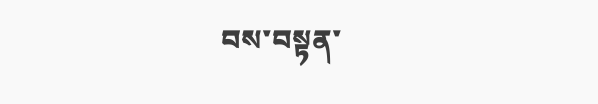བས་བསྟན་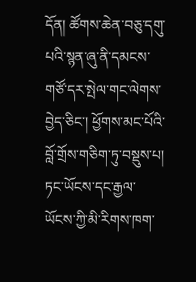དོན། ཚོགས་ཆེན་བཅུ་དགུ་པའི་སྙན་ཞུ་ནི་དམངས་གཙོ་དར་སྤེལ་གང་ལེགས་བྱེད་ཅིང་། ཕྱོགས་མང་པོའི་བློ་གྲོས་གཅིག་ཏུ་བསྡུས་པ། ཏང་ཡོངས་དང་རྒྱལ་ཡོངས་ཀྱི་མི་རིགས་ཁག་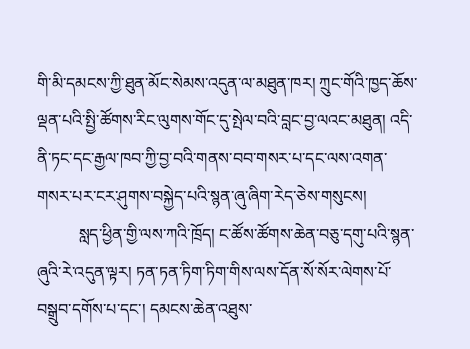གི་མི་དམངས་ཀྱི་ཐུན་མོང་སེམས་འདུན་ལ་མཐུན་ཁར། ཀྲུང་གོའི་ཁྱད་ཆོས་ལྡན་པའི་སྤྱི་ཚོགས་རིང་ལུགས་གོང་དུ་སྤེལ་བའི་བླང་བྱ་ལའང་མཐུན། འདི་ནི་ཏང་དང་རྒྱལ་ཁབ་ཀྱི་བྱ་བའི་གནས་བབ་གསར་པ་དང་ལས་འགན་གསར་པར་ངར་ཤུགས་བསྐྱེད་པའི་སྙན་ཞུ་ཞིག་རེད་ཅེས་གསུངས།
          སླད་ཕྱིན་གྱི་ལས་ཀའི་ཁྲོད། ང་ཚོས་ཚོགས་ཆེན་བཅུ་དགུ་པའི་སྙན་ཞུའི་རེ་འདུན་ལྟར། ཏན་ཏན་ཏིག་ཏིག་གིས་ལས་དོན་སོ་སོར་ལེགས་པོ་བསྒྲུབ་དགོས་པ་དང་། དམངས་ཆེན་འཐུས་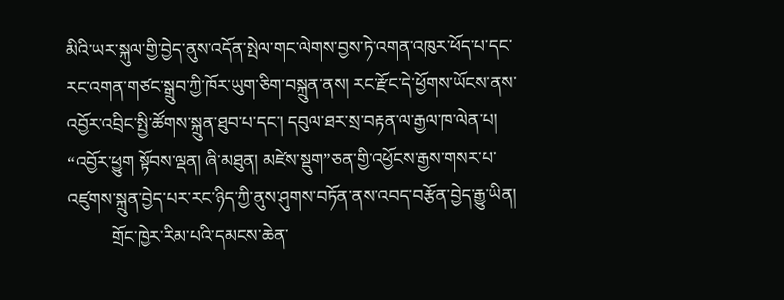མིའི་ཡར་སྐུལ་གྱི་བྱེད་ནུས་འདོན་སྤེལ་གང་ལེགས་བྱས་ཏེ་འགན་འཁུར་ཕོད་པ་དང་རང་འགན་གཙང་སྒྲུབ་ཀྱི་ཁོར་ཡུག་ཅིག་བསྐྲུན་ནས། རང་རྫོང་དེ་ཕྱོགས་ཡོངས་ནས་འབྱོར་འབྲིང་སྤྱི་ཚོགས་སྐྲུན་ཐུབ་པ་དང་། དབུལ་ཐར་སྲ་བརྟན་ལ་རྒྱལ་ཁ་ལེན་པ། “འབྱོར་ཕྱུག སྟོབས་ལྡན། ཞི་མཐུན། མཛེས་སྡུག”ཅན་གྱི་འཕྱོངས་རྒྱས་གསར་པ་འཛུགས་སྐྲུན་བྱེད་པར་རང་ཉིད་ཀྱི་ནུས་ཤུགས་བཏོན་ནས་འབད་བརྩོན་བྱེད་རྒྱུ་ཡིན།
          གྲོང་ཁྱེར་རིམ་པའི་དམངས་ཆེན་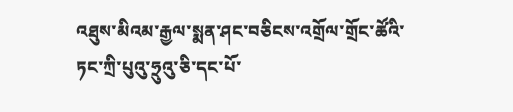འཐུས་མིའམ་རྒྱལ་སྨན་ཤང་བཅིངས་འགྲོལ་གྲོང་ཚོའི་ཏང་ཀྲི་པུའུ་ཧྲུའུ་ཅི་དང་པོ་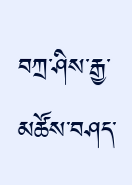བཀྲ་ཤིས་རྒྱ་མཚོས་བཤད་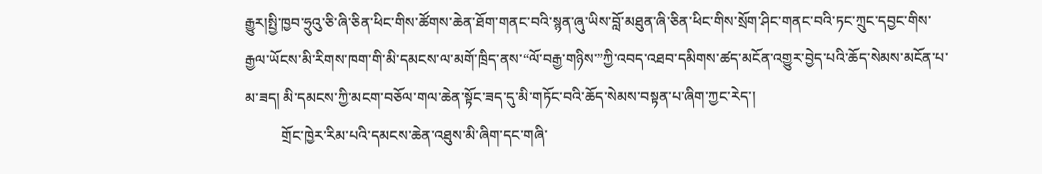རྒྱུར།སྤྱི་ཁྱབ་ཧྲུའུ་ཅི་ཞི་ཅིན་ཕིང་གིས་ཚོགས་ཆེན་ཐོག་གནང་བའི་སྙན་ཞུ་ཡིས་བློ་མཐུན་ཞི་ཅིན་ཕིང་གིས་སྲོག་ཤིང་གནང་བའི་ཏང་ཀྲུང་དབྱང་གིས་རྒྱལ་ཡོངས་མི་རིགས་ཁག་གི་མི་དམངས་ལ་མགོ་ཁྲིད་ནས་“ལོ་བརྒྱ་གཉིས་”ཀྱི་འབད་འཐབ་དམིགས་ཚད་མངོན་འགྱུར་བྱེད་པའི་ཆོད་སེམས་མངོན་པ་མ་ཟད། མི་དམངས་ཀྱི་མངག་བཅོལ་གལ་ཆེན་སྟོང་ཟད་དུ་མི་གཏོང་བའི་ཆོད་སེམས་བསྟན་པ་ཞིག་ཀྱང་རེད་།
          གྲོང་ཁྱེར་རིམ་པའི་དམངས་ཆེན་འཐུས་མི་ཞིག་དང་གཞི་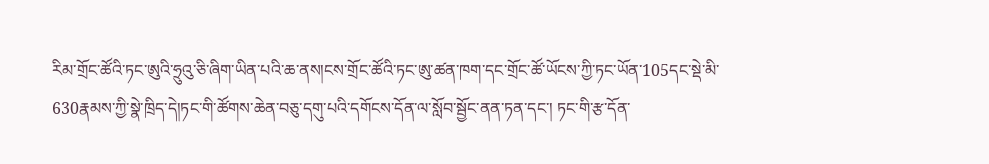རིམ་གྲོང་ཚོའི་ཏང་ཨུའི་ཧྲུའུ་ཅི་ཞིག་ཡིན་པའི་ཆ་ནས།ངས་གྲོང་ཚོའི་ཏང་ཨུ་ཚན་ཁག་དང་གྲོང་ཚོ་ཡོངས་ཀྱི་ཏང་ཡོན་105དང་སྡེ་མི་630རྣམས་ཀྱི་སྣེ་ཁྲིད་དེ།ཏང་གི་ཚོགས་ཆེན་བཅུ་དགུ་པའི་དགོངས་དོན་ལ་སློབ་སྦྱོང་ནན་ཏན་དང་། ཏང་གི་རྩ་དོན་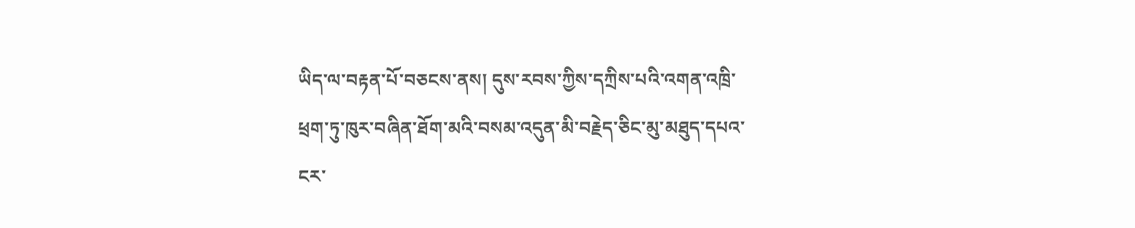ཡིད་ལ་བརྟན་པོ་བཅངས་ནས། དུས་རབས་ཀྱིས་དཀྲིས་པའི་འགན་འཁྲི་ཕྲག་ཏུ་ཁུར་བཞིན་ཐོག་མའི་བསམ་འདུན་མི་བརྗེད་ཅིང་མུ་མཐུད་དཔའ་ངར་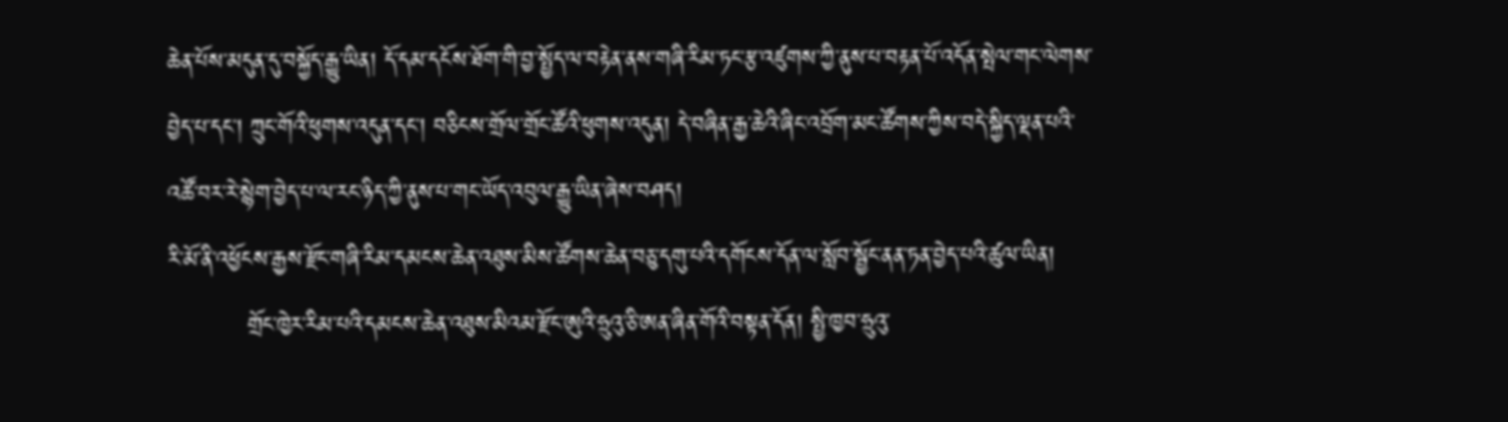ཆེན་པོས་མདུན་དུ་བསྐྱོད་རྒྱུ་ཡིན། དོ་དམ་དངོས་ཐོག་གི་བྱ་སྤྱོད་ལ་བརྟེན་ནས་གཞི་རིམ་ཏང་རྩ་འཛུགས་ཀྱི་ནུས་པ་བརྟན་པོ་འདོན་སྤེལ་གང་ལེགས་བྱེད་པ་དང་། ཀྲུང་གོའི་ཕུགས་འདུན་དང་། བཅིངས་གྲོལ་གྲོང་ཚོའི་ཕུགས་འདུན། དེ་བཞིན་རྒྱ་ཆེའི་ཞིང་འབྲོག་མང་ཚོགས་ཀྱིས་བདེ་སྐྱིད་ལྡན་པའི་འཚོ་བར་རེ་སྙེག་བྱེད་པ་ལ་རང་ཉིད་ཀྱི་ནུས་པ་གང་ཡོད་འབུལ་རྒྱུ་ཡིན་ཞེས་བཤད།
རི་མོ་ནི་འཕྱོངས་རྒྱས་རྫོང་གཞི་རིམ་དམངས་ཆེན་འཐུས་མིས་ཚོགས་ཆེན་བཅུ་དགུ་པའི་དགོངས་དོན་ལ་སློབ་སྦྱོང་ནན་ཏན་བྱེད་པའི་ཚུལ་ཡིན།
          གྲོང་ཁྱེར་རིམ་པའི་དམངས་ཆེན་འཐུས་མིའམ་རྫོང་ཨུའི་ཧྲུའུ་ཅི་ཨན་ཞིན་གོའི་བསྟན་དོན། སྤྱི་ཁྱབ་ཧྲུའུ་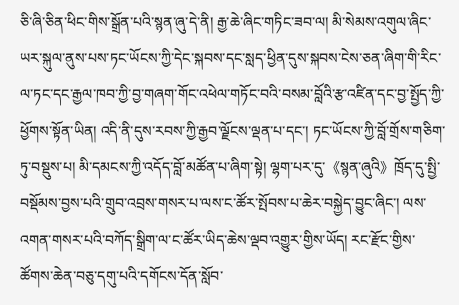ཅི་ཞི་ཅིན་ཕིང་གིས་སྒྲོན་པའི་སྙན་ཞུ་དེ་ནི། རྒྱ་ཆེ་ཞིང་གཏིང་ཟབ་ལ། མི་སེམས་འགུལ་ཞིང་ཡར་སྐུལ་ནུས་པས་ཏང་ཡོངས་ཀྱི་དེང་སྐབས་དང་སླད་ཕྱིན་དུས་སྐབས་ངེས་ཅན་ཞིག་གི་རིང་ལ་ཏང་དང་རྒྱལ་ཁབ་ཀྱི་བྱ་གཞག་གོང་འཕེལ་གཏོང་བའི་བསམ་བློའི་རྩ་འཛིན་དང་བྱ་སྤྱོད་ཀྱི་ཕྱོགས་སྟོན་ཡིན། འདི་ནི་དུས་རབས་ཀྱི་རྒྱབ་ལྗོངས་ལྡན་པ་དང་། ཏང་ཡོངས་ཀྱི་བློ་གྲོས་གཅིག་ཏུ་བསྡུས་པ། མི་དམངས་ཀྱི་འདོད་བློ་མཚོན་པ་ཞིག་སྟེ། ལྷག་པར་དུ་《སྙན་ཞུའི》ཁྲོད་དུ་སྤྱི་བསྡོམས་བྱས་པའི་གྲུབ་འབྲས་གསར་པ་ལས་ང་ཚོར་སྤོབས་པ་ཆེར་བསྐྱེད་བྱུང་ཞིང་། ལས་འགན་གསར་པའི་བཀོད་སྒྲིག་ལ་ང་ཚོར་ཡིད་ཆེས་ལྡབ་འགྱུར་གྱིས་ཡོད། རང་རྫོང་གྱིས་ཚོགས་ཆེན་བཅུ་དགུ་པའི་དགོངས་དོན་སློབ་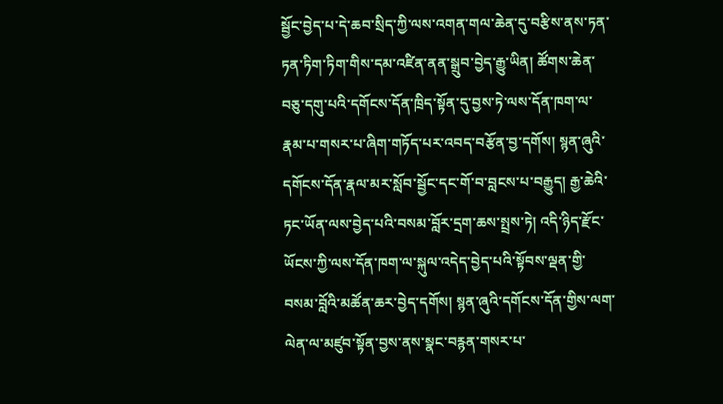སྦྱོང་བྱེད་པ་དེ་ཆབ་སྲིད་ཀྱི་ལས་འགན་གལ་ཆེན་དུ་བརྩིས་ནས་ཏན་ཏན་ཏིག་ཏིག་གིས་དམ་འཛིན་ནན་སྒྲུབ་བྱེད་རྒྱུ་ཡིན། ཚོགས་ཆེན་བཅུ་དགུ་པའི་དགོངས་དོན་ཁྲིད་སྟོན་དུ་བྱས་ཏེ་ལས་དོན་ཁག་ལ་རྣམ་པ་གསར་པ་ཞིག་གཏོད་པར་འབད་བརྩོན་བྱ་དགོས། སྙན་ཞུའི་དགོངས་དོན་རྣལ་མར་སློབ་སྦྱོང་དང་གོ་བ་བླངས་པ་བརྒྱུད། རྒྱ་ཆེའི་ཏང་ཡོན་ལས་བྱེད་པའི་བསམ་བློར་དྲག་ཆས་སྤྲས་ཏེ། འདི་ཉིད་རྫོང་ཡོངས་ཀྱི་ལས་དོན་ཁག་ལ་སྐུལ་འདེད་བྱེད་པའི་སྟོབས་ལྡན་གྱི་བསམ་བློའི་མཚོན་ཆར་བྱེད་དགོས། སྙན་ཞུའི་དགོངས་དོན་གྱིས་ལག་ལེན་ལ་མཛུབ་སྟོན་བྱས་ནས་སྣང་བརྙན་གསར་པ་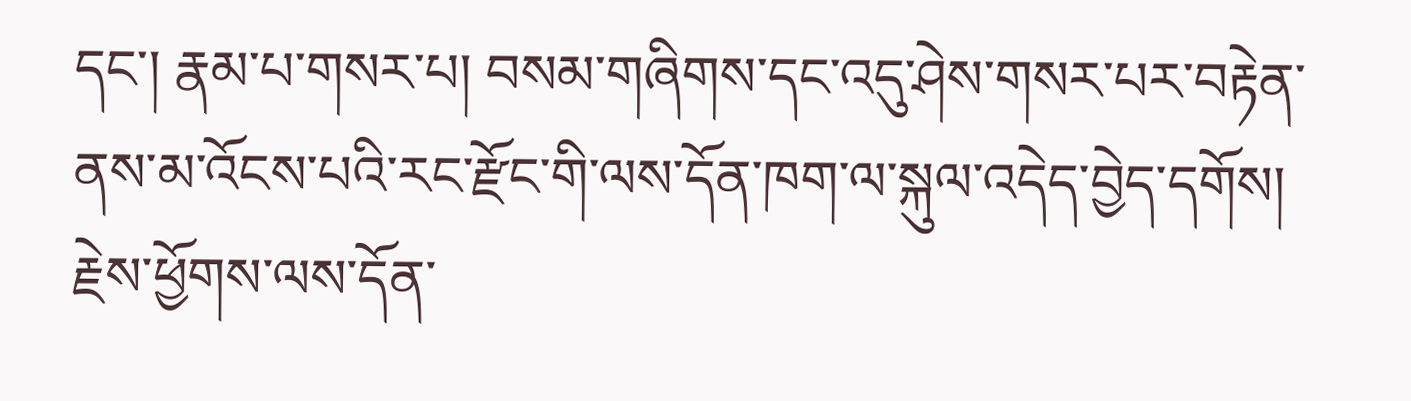དང་། རྣམ་པ་གསར་པ། བསམ་གཞིགས་དང་འདུ་ཤེས་གསར་པར་བརྟེན་ནས་མ་འོངས་པའི་རང་རྫོང་གི་ལས་དོན་ཁག་ལ་སྐུལ་འདེད་བྱེད་དགོས། རྗེས་ཕྱོགས་ལས་དོན་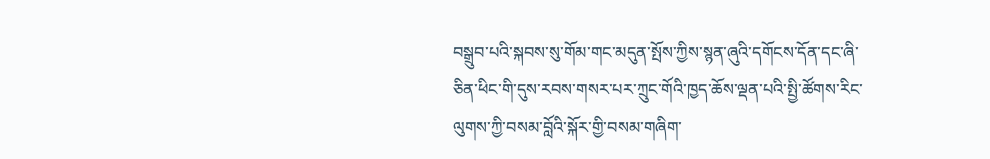བསྒྲུབ་པའི་སྐབས་སུ་གོམ་གང་མདུན་སྤོས་ཀྱིས་སྙན་ཞུའི་དགོངས་དོན་དང་ཞི་ཅིན་ཕིང་གི་དུས་རབས་གསར་པར་ཀྲུང་གོའི་ཁྱད་ཆོས་ལྡན་པའི་སྤྱི་ཚོགས་རིང་ལུགས་ཀྱི་བསམ་བློའི་སྐོར་གྱི་བསམ་གཞིག་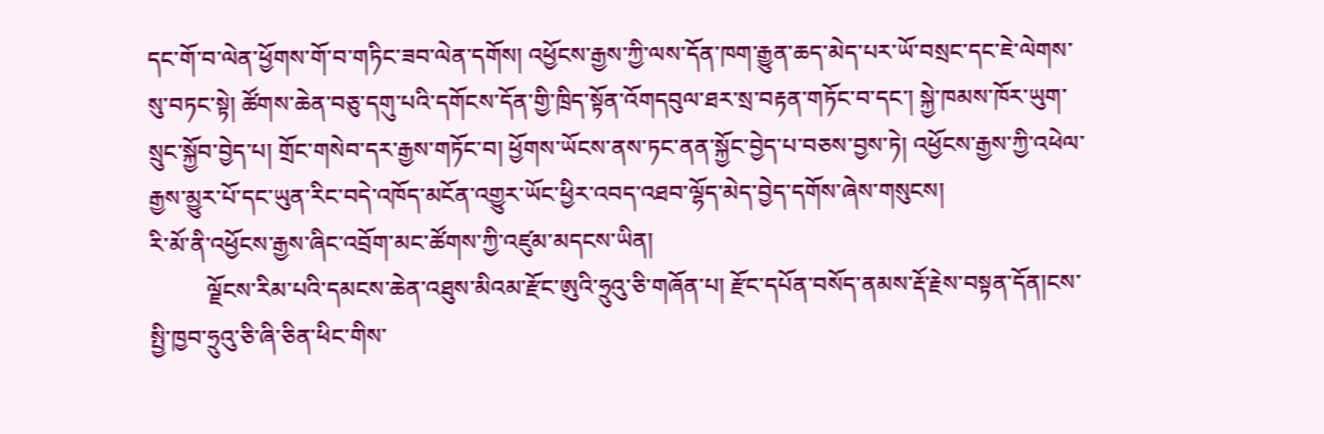དང་གོ་བ་ལེན་ཕྱོགས་གོ་བ་གཏིང་ཟབ་ལེན་དགོས། འཕྱོངས་རྒྱས་ཀྱི་ལས་དོན་ཁག་རྒྱུན་ཆད་མེད་པར་ཡོ་བསྲང་དང་ཇེ་ལེགས་སུ་བཏང་སྟེ། ཚོགས་ཆེན་བཅུ་དགུ་པའི་དགོངས་དོན་གྱི་ཁྲིད་སྟོན་འོགདབུལ་ཐར་སྲ་བརྟན་གཏོང་བ་དང་། སྐྱེ་ཁམས་ཁོར་ཡུག་སྲུང་སྐྱོབ་བྱེད་པ། གྲོང་གསེབ་དར་རྒྱས་གཏོང་བ། ཕྱོགས་ཡོངས་ནས་ཏང་ནན་སྐྱོང་བྱེད་པ་བཅས་བྱས་ཏེ། འཕྱོངས་རྒྱས་ཀྱི་འཕེལ་རྒྱས་མྱུར་པོ་དང་ཡུན་རིང་བདེ་འཁོད་མངོན་འགྱུར་ཡོང་ཕྱིར་འབད་འཐབ་ལྷོད་མེད་བྱེད་དགོས་ཞེས་གསུངས།
རི་མོ་ནི་འཕྱོངས་རྒྱས་ཞིང་འབྲོག་མང་ཚོགས་ཀྱི་འཛུམ་མདངས་ཡིན།
          ལྗོངས་རིམ་པའི་དམངས་ཆེན་འཐུས་མིའམ་རྫོང་ཨུའི་ཧྲུའུ་ཅི་གཞོན་པ། རྫོང་དཔོན་བསོད་ནམས་རྡོ་རྗེས་བསྟན་དོན།ངས་སྤྱི་ཁྱབ་ཧྲུའུ་ཅི་ཞི་ཅིན་ཕིང་གིས་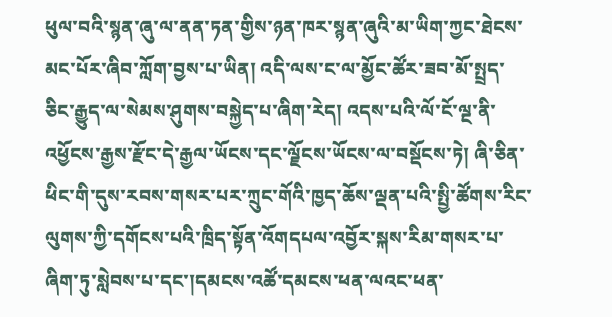ཕུལ་བའི་སྙན་ཞུ་ལ་ནན་ཏན་གྱིས་ཉན་ཁར་སྙན་ཞུའི་མ་ཡིག་ཀྱང་ཐེངས་མང་པོར་ཞིབ་ཀློག་བྱས་པ་ཡིན། འདི་ལས་ང་ལ་མྱོང་ཚོར་ཟབ་མོ་སྤྲད་ཅིང་རྒྱུད་ལ་སེམས་ཤུགས་བསྐྱེད་པ་ཞིག་རེད། འདས་པའི་ལོ་ངོ་ལྔ་ནི་འཕྱོངས་རྒྱས་རྫོང་དེ་རྒྱལ་ཡོངས་དང་ལྗོངས་ཡོངས་ལ་བསྡོངས་ཏེ། ཞི་ཅིན་ཕིང་གི་དུས་རབས་གསར་པར་ཀྲུང་གོའི་ཁྱད་ཆོས་ལྡན་པའི་སྤྱི་ཚོགས་རིང་ལུགས་ཀྱི་དགོངས་པའི་ཁྲིད་སྟོན་འོགདཔལ་འབྱོར་སྐས་རིམ་གསར་པ་ཞིག་ཏུ་སླེབས་པ་དང་།དམངས་འཚོ་དམངས་ཕན་ལའང་ཕན་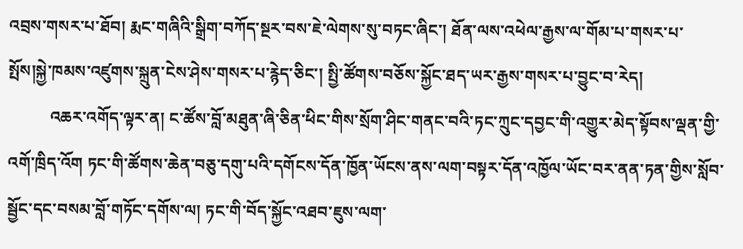འབྲས་གསར་པ་ཐོབ། རྨང་གཞིའི་སྒྲིག་བཀོད་སྔར་བས་ཇེ་ལེགས་སུ་བཏང་ཞིང་། ཐོན་ལས་འཕེལ་རྒྱས་ལ་གོམ་པ་གསར་པ་སྤོས།སྐྱེ་ཁམས་འཛུགས་སྐྲུན་ངེས་ཤེས་གསར་པ་རྙེད་ཅིང་། སྤྱི་ཚོགས་བཅོས་སྐྱོང་ཐད་ཡར་རྒྱས་གསར་པ་བྱུང་བ་རེད།
          འཆར་འགོད་ལྟར་ན། ང་ཚོས་བློ་མཐུན་ཞི་ཅིན་ཕིང་གིས་སྲོག་ཤིང་གནང་བའི་ཏང་ཀྲུང་དབྱང་གི་འགྱུར་མེད་སྟོབས་ལྡན་གྱི་འགོ་ཁྲིད་འོག ཏང་གི་ཚོགས་ཆེན་བཅུ་དགུ་པའི་དགོངས་དོན་ཁྱོན་ཡོངས་ནས་ལག་བསྟར་དོན་འཁྱོལ་ཡོང་བར་ནན་ཏན་གྱིས་སློབ་སྦྱོང་དང་བསམ་བློ་གཏོང་དགོས་ལ། ཏང་གི་བོད་སྐྱོང་འཐབ་ཇུས་ལག་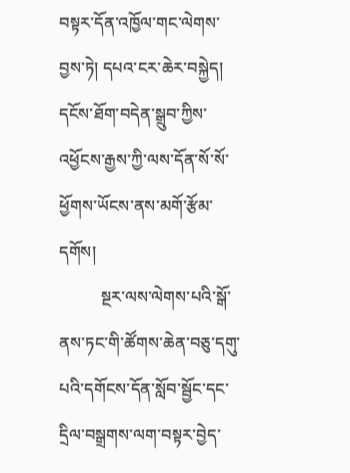བསྟར་དོན་འཁྱོལ་གང་ལེགས་བྱས་ཏེ། དཔའ་ངར་ཆེར་བསྐྱེད། དངོས་ཐོག་བདེན་སྒྲུབ་ཀྱིས་འཕྱོངས་རྒྱས་ཀྱི་ལས་དོན་སོ་སོ་ཕྱོགས་ཡོངས་ནས་མགོ་རྩོམ་དགོས།
          སྔར་ལས་ལེགས་པའི་སྒོ་ནས་ཏང་གི་ཚོགས་ཆེན་བཅུ་དགུ་པའི་དགོངས་དོན་སློབ་སྦྱོང་དང་དྲིལ་བསྒྲགས་ལག་བསྟར་བྱེད་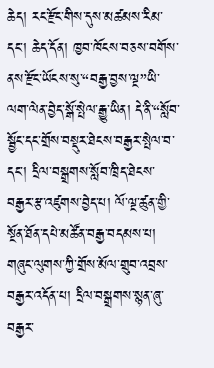ཆེད། རང་རྫོང་གིས་དུས་མཚམས་རིམ་དང་། ཆེད་དོན། ཁྱབ་ཁོངས་བཅས་བགོས་ནས་རྫོང་ཡོངས་སུ་“བརྒྱ་བྱས་ལྔ”ཡི་ལག་ལེན་བྱེད་སྒོ་སྤེལ་རྒྱུ་ཡིན། དེ་ནི་“སློབ་སྦྱོང་དང་གྲོས་བསྡུར་ཐེངས་བརྒྱར་སྤེལ་བ་དང་། དྲིལ་བསྒྲགས་སློབ་ཁྲིད་ཐེངས་བརྒྱར་རྩ་འཛུགས་བྱེད་པ། ལོ་ལྔ་ཚུན་གྱི་སྔོན་ཐོན་དཔེ་མཚོན་བརྒྱ་བདམས་པ། གཞུང་ལུགས་ཀྱི་གྲོས་མོལ་གྲུབ་འབྲས་བརྒྱར་འདོན་པ། དྲིལ་བསྒྲགས་སྙན་ཞུ་བརྒྱར་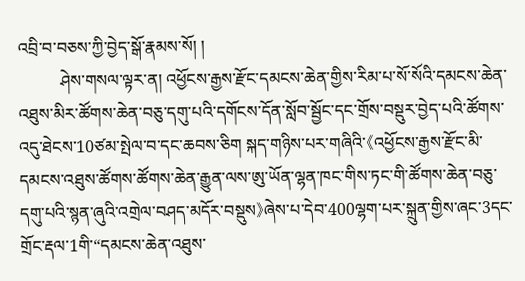འབྲི་བ་བཅས་ཀྱི་བྱེད་སྒོ་རྣམས་སོ། །
          ཤེས་གསལ་ལྟར་ན། འཕྱོངས་རྒྱས་རྫོང་དམངས་ཆེན་གྱིས་རིམ་པ་སོ་སོའི་དམངས་ཆེན་འཐུས་མིར་ཚོགས་ཆེན་བཅུ་དགུ་པའི་དགོངས་དོན་སློབ་སྦྱོང་དང་གྲོས་བསྡུར་བྱེད་པའི་ཚོགས་འདུ་ཐེངས་10ཙམ་སྤེལ་བ་དང་ཆབས་ཅིག སྐད་གཉིས་པར་གཞིའི་《འཕྱོངས་རྒྱས་རྫོང་མི་དམངས་འཐུས་ཚོགས་ཚོགས་ཆེན་རྒྱུན་ལས་ཨུ་ཡོན་ལྷན་ཁང་གིས་ཏང་གི་ཚོགས་ཆེན་བཅུ་དགུ་པའི་སྙན་ཞུའི་འགྲེལ་བཤད་མདོར་བསྡུས》ཞེས་པ་དེབ་400ལྷག་པར་སྐྲུན་གྱིས་ཞང་3དང་གྲོང་རྡལ་1གི་“དམངས་ཆེན་འཐུས་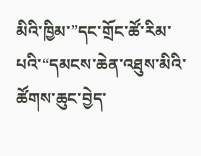མིའི་ཁྱིམ་”དང་གྲོང་ཚོ་རིམ་པའི་“དམངས་ཆེན་འཐུས་མིའི་ཚོགས་ཆུང་བྱེད་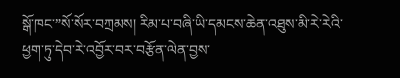སྒོ་ཁང་”སོ་སོར་བཀྲམས། རིམ་པ་བཞི་ཡི་དམངས་ཆེན་འཐུས་མི་རེ་རེའི་ཕྱག་ཏུ་དེབ་རེ་འབྱོར་བར་བརྩོན་ལེན་བྱས་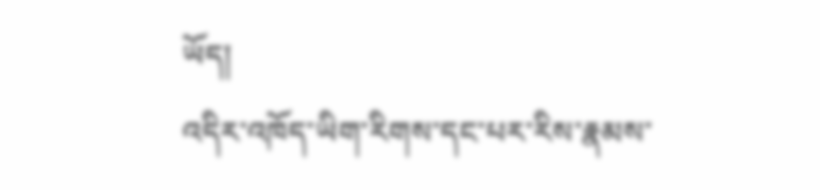ཡོད།
འདིར་འཁོད་ཡིག་རིགས་དང་པར་རིས་རྣམས་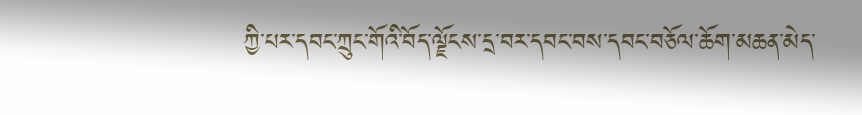ཀྱི་པར་དབང་ཀྲུང་གོའི་བོད་ལྗོངས་དྲ་བར་དབང་བས་དབང་བཅོལ་ཆོག་མཆན་མེད་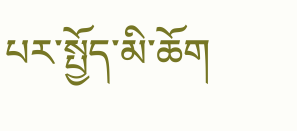པར་སྤྱོད་མི་ཆོག